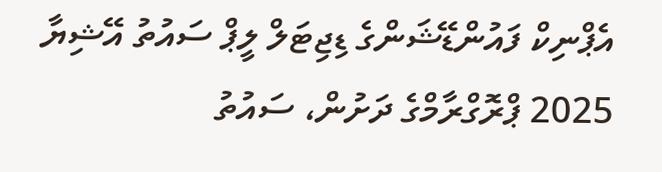އެޕްނިކް ފައުންޑޭޝަންގެ ޑިޖިޓަލް ލީޕް ސައުތު އޭޝިޔާ 2025 ޕްރޮގްރާމްގެ ދަށުން، ސައުތު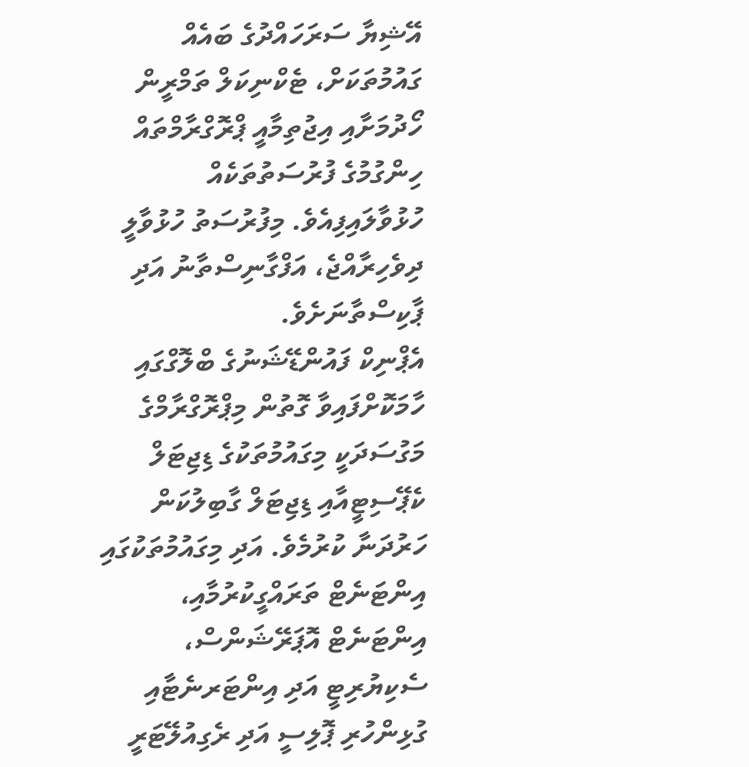އޭޝިޔާ ސަރަހައްދުގެ ބައެއް ގައުމުތަކަށް، ޓެކްނިކަލް ތަމްރީން ހޯދުމަށާއި އިޖުތިމާއީ ޕްރޮގްރާމްތައް ހިންގުމުގެ ފުރުސަތުތަކެއް ހުޅުވާލައިފިއެވެ. މިފުރުސަތު ހުޅުވާލީ ދިވެހިރާއްޖެ، އަފްގާނިސްތާނު އަދި ޕާކިސްތާނަށެވެ.
އެޕްނިކް ފައުންޑޭޝަނުގެ ބްލޮގްގައި ހާމަކޮށްފައިވާ ގޮތުން މިޕްރޮގްރާމްގެ މަގުސަދަކީ މިގައުމުތަކުގެ ޑިޖިޓަލް ކެޕޭސިޓީއާއި ޑިޖިޓަލް ގާބިލުކަން ހަރުދަނާ ކުރުމެވެ. އަދި މިގައުމުތަކުގައި އިންޓަނެޓް ތަރައްގީކުރުމާއި، އިންޓަނެޓް އޮޕަރޭޝަންސް، ސެކިޔުރިޓީ އަދި އިންޓަރނެޓާއި ގުޅިންހުރި ޕޮލިސީ އަދި ރެގިއުލޭޓަރީ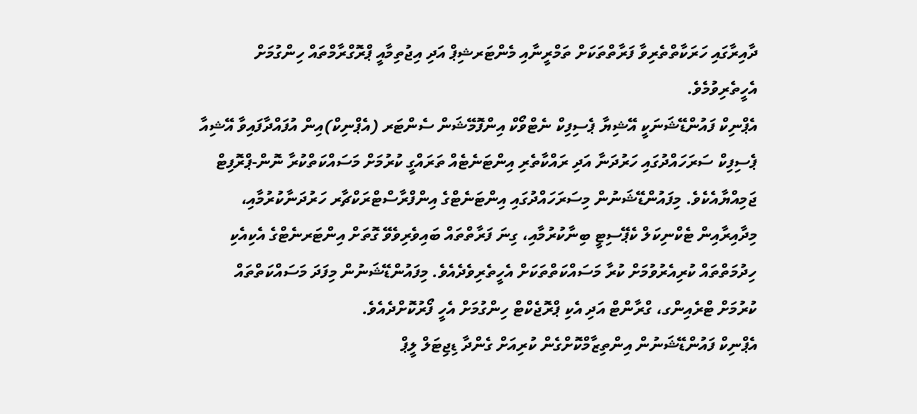ދާއިރާގައި ހަރަކާތްތެރިވާ ފަރާތްތަކަށް ތަމްރީނާއި މެންޓަރޝިޕް އަދި އިޖުތިމާއީ ޕްރޮގްރާމްތައް ހިންގުމަށް އެހީތެރިވުމެވެ.
އެޕްނިކް ފައުންޑޭޝަނަކީ އޭޝިޔާ ޕެސިފިކް ނެޓްވޯކް އިންފޮމޭޝަން ސެންޓަރ (އެޕްނިކް)އިން އުފައްދާފައިވާ އޭޝިއާ ޕެސިފިކް ސަރަހައްދުގައި ހަރުދަނާ އަދި ރައްކާތެރި އިންޓަނެޓެއް ތަރައްގީ ކުރުމަށް މަސައްކަތްކުރާ ނޮން-ޕްރޮފިޓް ޖަމިއްޔާއެކެވެ. މިފައުންޑޭޝަނުން މިސަރަހައްދުގައި އިންޓަނެޓްގެ އިންފްރާސްޓްރަކްޗާރ ހަރުދަނާކުރުމާއި، މިދާއިރާއިން ޓެކްނިކަލް ކެޕޭސިޓީ ބިނާކުރުމާއި، ގިނަ ފަރާތްތައް ބައިވެރިވެވޭ ގޮތަށް އިންޓަރނެޓްގެ އެކިއެކި ހިދުމަތްތައް ކުރިއެރުވުމަށް ކުރާ މަސައްކަތްތަކަށް އެހީތެރިވެދެއެވެ. މިފައުންޑޭޝަނުން މިފަދަ މަސައްކަތްތައް ކުރުމަށް ޓްރެއިންގ، ގްރާންޓް އަދި އެކި ޕްރޮޖެކްޓް ހިންގުމަށް އެހީ ފޯރުކޮށްދެއެވެ.
އެޕްނިކް ފައުންޑޭޝަނުން އިންތިޒާމްކޮށްގެން ކުރިއަށް ގެންދާ ޑިޖިޓަލް ލީޕް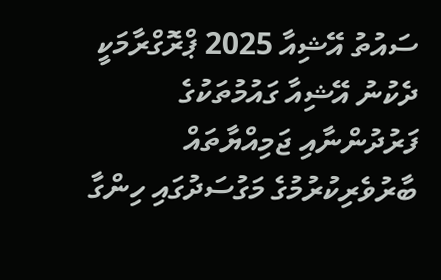ސައުތު އޭޝިއާ 2025 ޕްރޮގްރާމަކީ ދެކުނު އޭޝިއާ ގައުމުތަކުގެ ފަރުދުންނާއި ޖަމިއްޔާތައް ބާރުވެރިކުރުމުގެ މަގުސަދުގައި ހިންގާ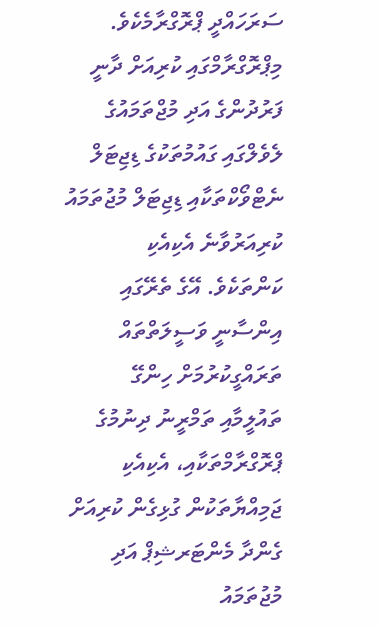ސަރަހައްދީ ޕްރޮގްރާމެކެވެ. މިޕްރޮގްރާމްގައި ކުރިއަށް ދާނީ ފަރުދުންގެ އަދި މުޖްތަމައުގެ ލެވެލްގައި ގައުމުތަކުގެ ޑިޖިޓަލް ނެޓްވޯކްތަކާއި ޑިޖިޓަލް މުޖުތަމައު ކުރިއަރުވާނެ އެކިއެކި ކަންތަކެވެ. އޭގެ ތެރޭގައި އިންސާނީ ވަސީލަތްތައް ތަރައްގީކުރުމަށް ހިންގޭ ތައުލީމާއި ތަމްރީނު ދިނުމުގެ ޕްރޮގްރާމްތަކާއި، އެކިއެކި ޖަމިއްޔާތަކުން ގުޅިގެން ކުރިއަށް ގެންދާ މެންޓަރޝިޕް އަދި މުޖުތަމައު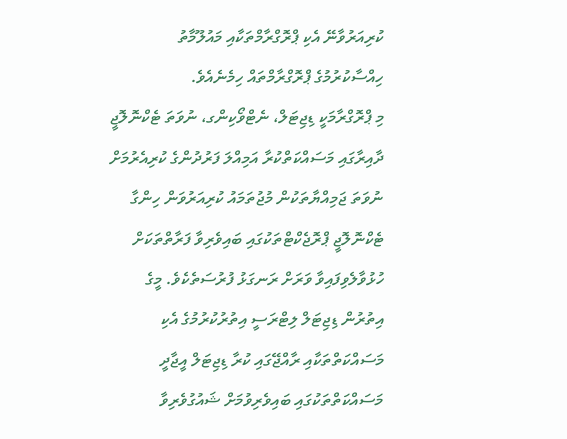ކުރިއަރުވާނޭ އެކި ޕްރޮގްރާމްތަކާއި މައުލޫމާތު ހިއްސާކުރުމުގެ ޕްރޮގްރާމްތައް ހިމެނެއެވެ.
މި ޕްރޮގްރާމަކީ ޑިޖިޓަލް، ނެޓްވޯކިންގ، ނުވަތަ ޓެކްނޮލޮޖީ ދާއިރާގައި މަސައްކަތްކުރާ އަމިއްލަ ފަރުދުންގެ ކުރިއެރުމަށް ނުވަތަ ޖަމިއްޔާތަކުން މުޖުތަމައު ކުރިއަރުވަން ހިންގާ ޓެކްނޮލޮޖީ ޕްރޮޖެކްޓްތަކުގައި ބައިވެރިވާ ފަރާތްތަކަށް ހުޅުވާލެވިފައިވާ ވަރަށް ރަނގަޅު ފުރުސަތެކެވެ. މީގެ އިތުރުން ޑިޖިޓަލް ލިޓްރަސީ އިތުރުކުރުމުގެ އެކި މަސައްކަތްތަކާއި ރާއްޖޭގައި ކުރާ ޑިޖިޓަލް އީޖާދީ މަސައްކަތްތަކުގައި ބައިވެރިވުމަށް ޝައުގުވެރިވާ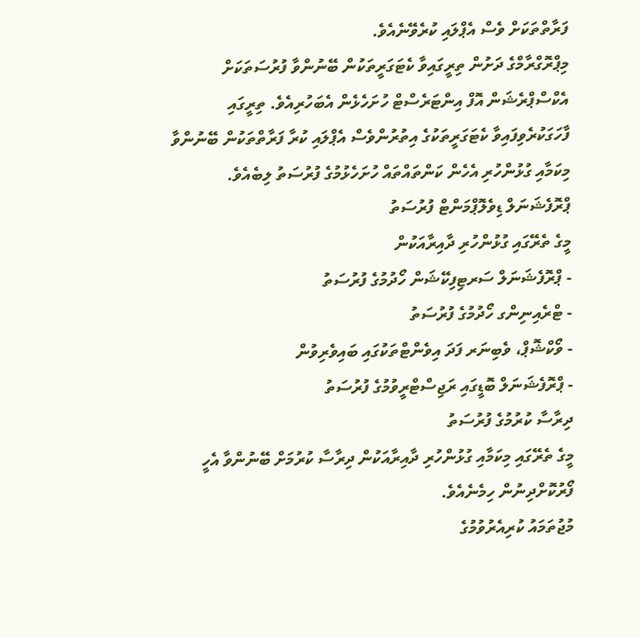ފަރާތްތަކަށް ވެސް އެޕްލައި ކުރެވޭނެއެވެ.
މިޕްރޮގްރާމްގެ ދަށުން ތިރީގައިވާ ކެޓަގަރީތަކުން ބޭނުންވާ ފުރުސަތަކަށް އެކްސްޕްރެޝަން އޮފް އިންޓަރެސްޓް ހުށަހެޅެން އެބަހުރިއެވެ. ތިރީގައި ފާހަގަކުރެވިފައިވާ ކެޓަގަރީތަކުގެ އިތުރުންވެސް އެޕްލައި ކުރާ ފަރާތްތަކުން ބޭނުންވާ މިކަމާއި ގުޅުންހުރި އެހެން ކަންތައްތައް ހުށަހެޅުމުގެ ފުރުސަތު ލިބެއެވެ.
ޕްރޮފެޝަނަލް ޑިވެލޮޕްމަންޓް ފުރުސަތު
މީގެ ތެރޭގައި ގުޅުންހުރި ދާއިރާއަކުން
- ޕްރޮފެޝަނަލް ސަރޓިފިކޭޝަން ހޯދުމުގެ ފުރުސަތު
- ޓްރެއިނިންގ ހޯދުމުގެ ފުރުސަތު
- ވޯކްޝޮޕް، ވެބިނަރ ފަދަ އިވެންޓްތަކުގައި ބައިވެރިވުން
- ޕްރޮފެޝަނަލް ބޮޑީގައި ރަޖިސްޓްރީވުމުގެ ފުރުސަތު
ދިރާސާ ކުރުމުގެ ފުރުސަތު
މީގެ ތެރޭގައި މިކަމާއި ގުޅުންހުރި ދާއިރާއަކުން ދިރާސާ ކުރުމަށް ބޭނުންވާ އެހީ ފޯރުކޮށްދިނުން ހިމެނެއެވެ.
މުޖުތަމައު ކުރިއެރުވުމުގެ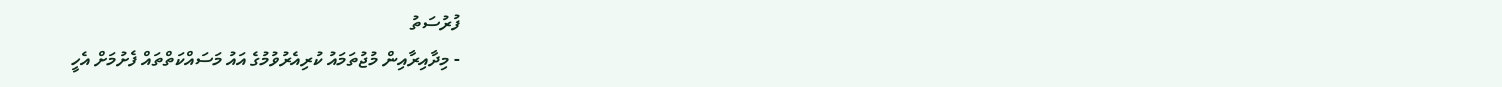ފުރުސަތު
- މިދާއިރާއިން މުޖުތަމައު ކުރިއެރުވުމުގެ އައު މަސައްކަތްތައް ފެށުމަށް އެހީ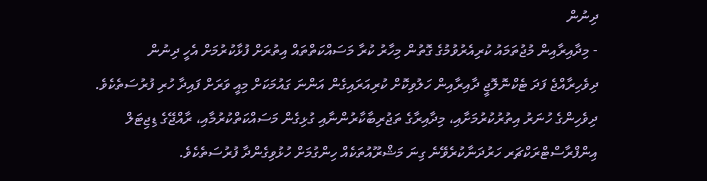ދިނުން
- މިދާއިރާއިން މުޖުތަމައު ކުރިއެރުވުމުގެ ގޮތުން މިހާރު ކުރާ މަސައްކަތްތައް އިތުރަށް ފުޅާކުރުމަށް އެހީ ދިނުން
ދިވެހިރާއްޖެ ފަދަ ޓެކްނޮލޮޖީ ދާއިރާއިން ހަލުވިކޮށް ކުރިއަރައިގެން އަންނަ ގައުމަކަށް މިއީ ވަރަށް ފައިދާ ހުރި ފުރުސަތެކެވެ. ދިވެހިންގެ ހުނަރު އިތުރުކުރުމަށާއި، މިދާއިރާގެ ތަޖުރިބާކާރުންނާއި ގުޅިގެން މަސައްކަތްކުރުމާއި، ރާއްޖޭގެ ޑިޖިޓަލް އިންފްރާސްޓްރަކްޗަރ ހަރުދަނާކުރެވޭނެ ގިނަ މަޝްރޫއުތަކެއް ހިންގުމަށް ހުޅުވިގެންދާ ފުރުސަތެކެވެ.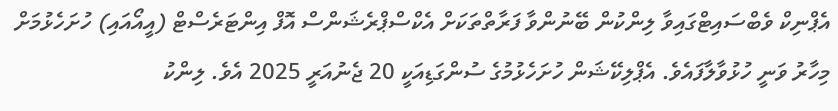އެޕްނިކް ވެބްސައިޓްގައިވާ ލިންކުން ބޭނުންވާ ފަރާތްތަކަށް އެކްސްޕްރެޝަންސް އޮފް އިންޓަރެސްޓް (އީއޯއައި) ހުށަހެޅުމަށް މިހާރު ވަނީ ހުޅުވާލާފައެވެ. އެޕްލިކޭޝަން ހުށަހެޅުމުގެ ސުންގަޑިއަކީ 20 ޖެނުއަރީ 2025 އެވެ. ލިންކު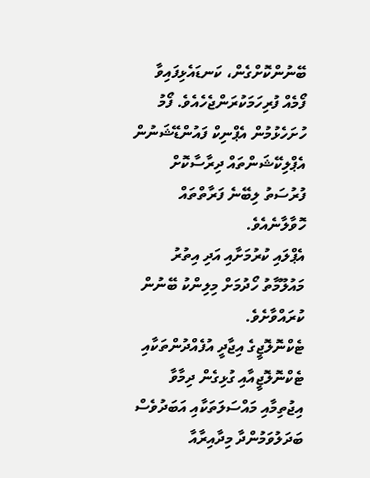ބޭނުންކޮށްގެން، ކަނޑައެޅިފައިވާ ފޯމެއް ފުރިހަމަކުރަންޖެހެއެވެ. ފޯމު ހުށަހެޅުމުން އެޕްނިކް ފައުންޑޭޝަނުން އެޕްލިކޭޝަންތައް ދިރާސާކޮށް ފުރުސަތު ލިބޭނެ ފަރާތްތައް ހޮވާލާނެއެވެ.
އެޕްލައި ކުރުމަށާއި އަދި އިތުރު މައުލޫމާތު ހޯދުމަށް މިލިންކު ބޭނުން ކުރައްވާށެވެ.
ޓެކްނޮލޮޖީގެ އިޖާދީ އުފެއްދުންތަކާއި ޓެކްނޮލޮޖީއާއި ގުޅިގެން ދިމާވާ އިޖުތިމާއި މައްސަލަތަކާއި އަބަދުވެސް ބަދަލުވަމުންދާ މިދާއިރާއާ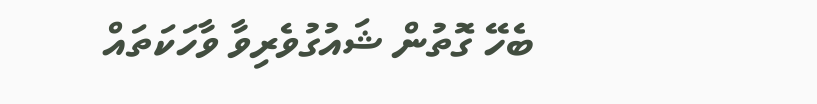ބެހޭ ގޮތުން ޝައުގުވެރިވާ ވާހަކަތައް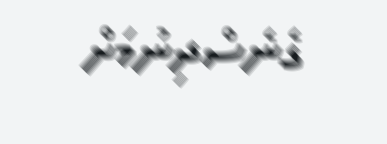ގެނެސްދިނުމަށް